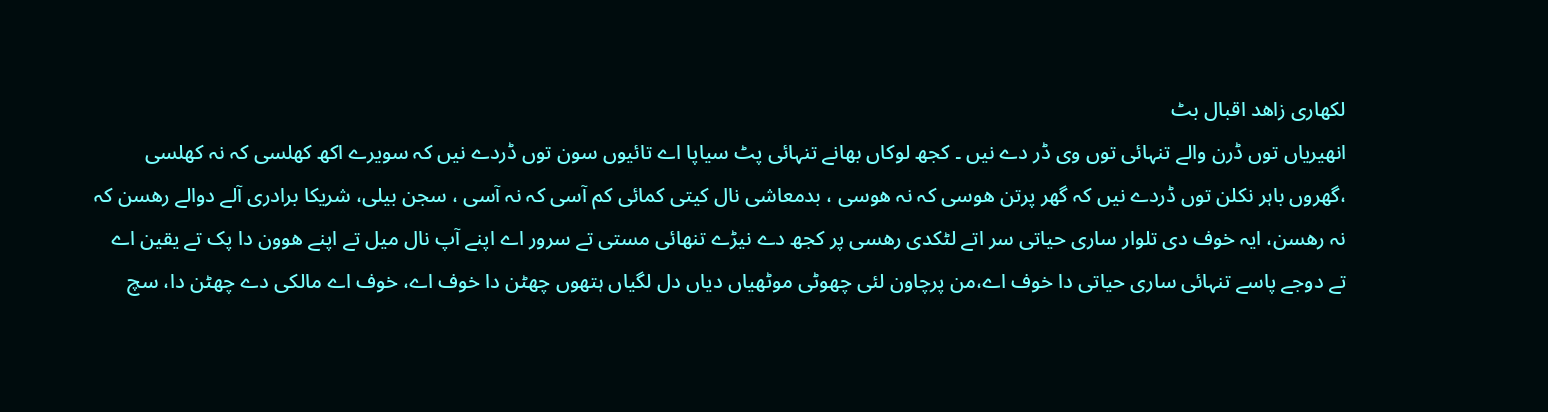لکھاری زاھد اقبال بٹ
انھیریاں توں ڈرن والے تنہائی توں وی ڈر دے نیں ۔ کجھ لوکاں بھانے تنہائی پٹ سیاپا اے تائیوں سون توں ڈردے نیں کہ سویرے اکھ کھلسی کہ نہ کھلسی ،گھروں باہر نکلن توں ڈردے نیں کہ گھر پرتن ھوسی کہ نہ ھوسی ، بدمعاشی نال کیتی کمائی کم آسی کہ نہ آسی ، سجن بیلی، شریکا برادری آلے دوالے رھسن کہ نہ رھسن، ایہ خوف دی تلوار ساری حیاتی سر اتے لٹکدی رھسی پر کجھ دے نیڑے تنھائی مستی تے سرور اے اپنے آپ نال میل تے اپنے ھوون دا پک تے یقین اے تے دوجے پاسے تنہائی ساری حیاتی دا خوف اے،من پرچاون لئی چھوٹی موٹھیاں دیاں دل لگیاں ہتھوں چھٹن دا خوف اے، خوف اے مالکی دے چھٹن دا، سچ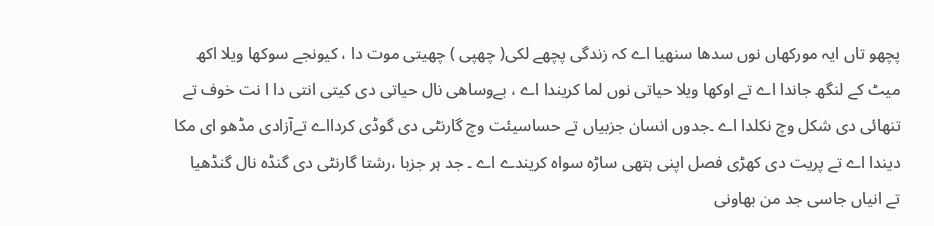پچھو تاں ایہ مورکھاں نوں سدھا سنھیا اے کہ زندگی پچھے لکی( چھپی ) چھیتی موت دا ، کیونجے سوکھا ویلا اکھ میٹ کے لنگھ جاندا اے تے اوکھا ویلا حیاتی نوں لما کریندا اے ، بےوساھی نال حیاتی دی کیتی انتی دا ا نت خوف تے تنھائی دی شکل وچ نکلدا اے ۔جدوں انسان جزبیاں تے حساسیئت وچ گارنٹی دی گوڈی کردااے تےآزادی مڈھو ای مکا دیندا اے تے پریت دی کھڑی فصل اپنی ہتھی ساڑہ سواہ کریندے اے ۔ جد ہر جزبا ،رشتا گارنٹی دی گنڈہ نال گنڈھیا تے انیاں جاسی جد من بھاونی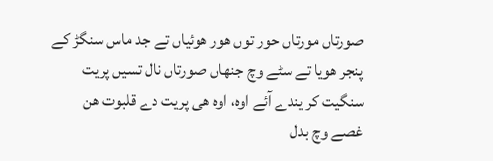صورتاں مورتاں حور توں ھور ھوئیاں تے جد ماس سنگڑ کے پنجر ھویا تے سٹے وچ جنھاں صورتاں نال تسیں پریت سنگیت کر یندے آئے اوہ، اوہ ھی پریت دے قلبوت ھن غصے وچ بدل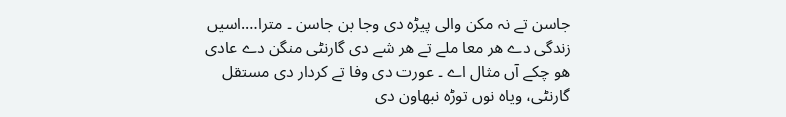جاسن تے نہ مکن والی پیڑہ دی وجا بن جاسن ۔ مترا….اسیں زندگی دے ھر معا ملے تے ھر شے دی گارنٹی منگن دے عادی ھو چکے آں مثال اے ۔ عورت دی وفا تے کردار دی مستقل گارنٹی، ویاہ نوں توڑہ نبھاون دی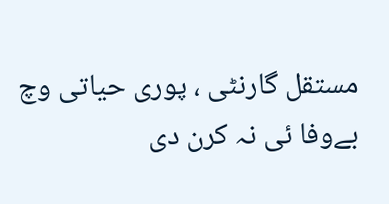مستقل گارنٹی ، پوری حیاتی وچ بےوفا ئی نہ کرن دی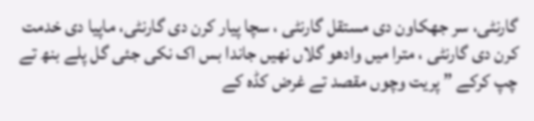گارنٹی، سر جھکاون دی مستقل گارنٹی ، سچا پیار کرن دی گارنٹی، ماپیا دی خدمت کرن دی گارنٹی ، مترا میں وادھو گلاں نھیں جاندا بس اک نکی جئی گل پلے بنھ تے چپ کرکے ” پریت وچوں مقصد تے غرض کڈہ کے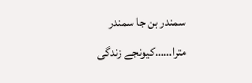سمندر بن جا سمندر مترا……کیونجے زندگی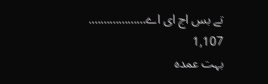تے بس اج ای اے……………….
1,107
بہت عمدہ